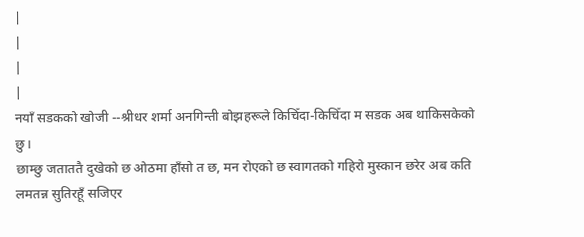|
|
|
|
नयाँ सडकको खोजी --श्रीधर शर्मा अनगिन्ती बोझहरूले किचिँदा-किचिँदा म सडक अब थाकिसकेको छु।
छाम्छु जताततै दुखेको छ ओठमा हाँसो त छ, मन रोएको छ स्वागतको गहिरो मुस्कान छरेर अब कति लमतन्न सुतिरहूँ सजिएर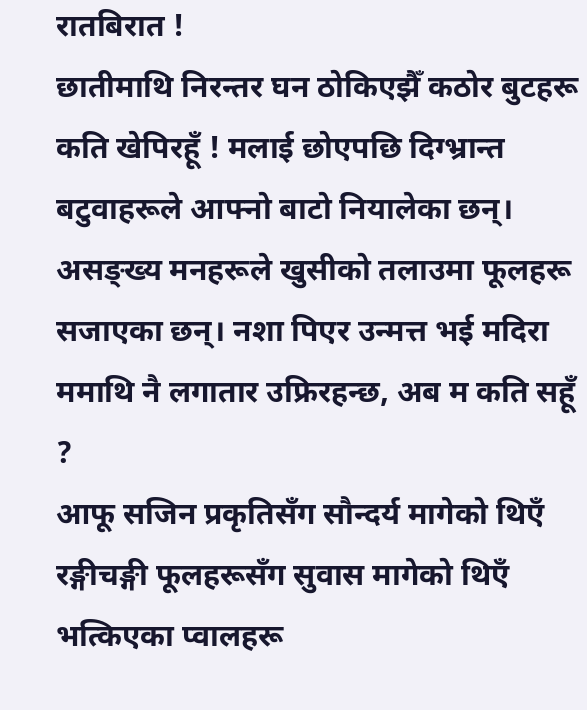रातबिरात !
छातीमाथि निरन्तर घन ठोकिएझैँ कठोर बुटहरू कति खेपिरहूँ ! मलाई छोएपछि दिग्भ्रान्त बटुवाहरूले आफ्नो बाटो नियालेका छन्।
असङ्ख्य मनहरूले खुसीको तलाउमा फूलहरू सजाएका छन्। नशा पिएर उन्मत्त भई मदिरा ममाथि नै लगातार उफ्रिरहन्छ, अब म कति सहूँ ?
आफू सजिन प्रकृतिसँग सौन्दर्य मागेको थिएँ रङ्गीचङ्गी फूलहरूसँग सुवास मागेको थिएँ भत्किएका प्वालहरू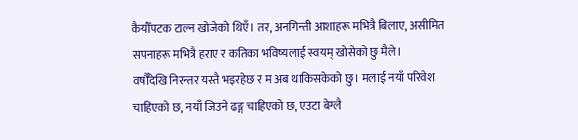कैयौँपटक टाल्न खोजेको थिएँ। तर, अनगिन्ती आशाहरू मभित्रै बिलाए, असीमित सपनाहरू मभित्रै हराए र कतिका भविष्यलाई स्वयम् खोसेको छु मैले।
वर्षौँदेखि निरन्तर यस्तै भइरहेछ र म अब थाकिसकेको छु। मलाई नयाँ परिवेश चाहिएको छ, नयाँ जिउने ढङ्ग चाहिएको छ, एउटा बेग्लै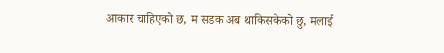आकार चाहिएको छ, म सडक अब थाकिसकेको छु, मलाई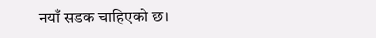नयाँ सडक चाहिएको छ।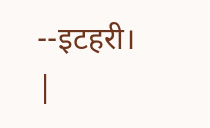--इटहरी।
|